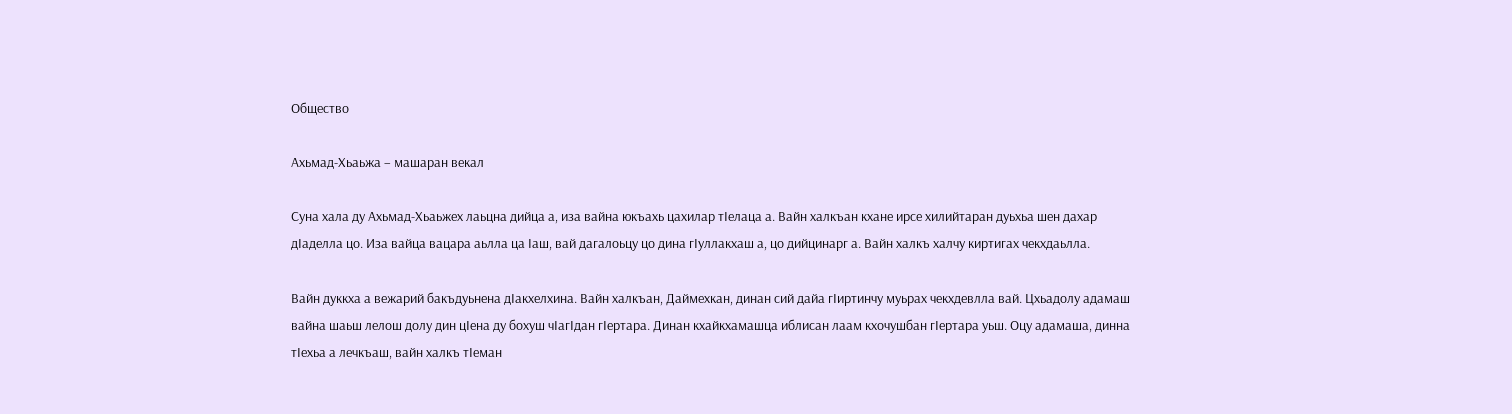Общество

Ахьмад-Хьаьжа – машаран векал

Суна хала ду Ахьмад-Хьаьжех лаьцна дийца а, иза вайна юкъахь цахилар тIелаца а. Вайн халкъан кхане ирсе хилийтаран дуьхьа шен дахар дIаделла цо. Иза вайца вацара аьлла ца Iаш, вай дагалоьцу цо дина гIуллакхаш а, цо дийцинарг а. Вайн халкъ халчу киртигах чекхдаьлла.

Вайн дуккха а вежарий бакъдуьнена дIакхелхина. Вайн халкъан, Даймехкан, динан сий дайа гIиртинчу муьрах чекхдевлла вай. Цхьадолу адамаш вайна шаьш лелош долу дин цIена ду бохуш чIагIдан гIертара. Динан кхайкхамашца иблисан лаам кхочушбан гIертара уьш. Оцу адамаша, динна тIехьа а лечкъаш, вайн халкъ тIеман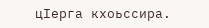цIерга кхоьссира.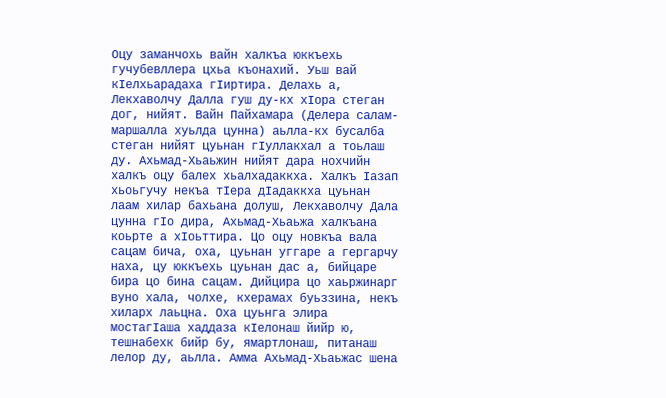Оцу заманчохь вайн халкъа юккъехь гучубевллера цхьа къонахий. Уьш вай кIелхьарадаха гIиртира. Делахь а, Лекхаволчу Далла гуш ду-кх хIора стеган дог, нийят. Вайн Пайхамара (Делера салам-маршалла хуьлда цунна) аьлла-кх бусалба стеган нийят цуьнан гIуллакхал а тоьлаш ду. Ахьмад-Хьаьжин нийят дара нохчийн халкъ оцу балех хьалхадаккха. Халкъ Iазап хьоьгучу некъа тIера дIадаккха цуьнан лаам хилар бахьана долуш, Лекхаволчу Дала цунна гIо дира, Ахьмад-Хьаьжа халкъана коьрте а хIоьттира. Цо оцу новкъа вала сацам бича, оха, цуьнан уггаре а гергарчу наха, цу юккъехь цуьнан дас а, бийцаре бира цо бина сацам. Дийцира цо хаьржинарг вуно хала, чолхе, кхерамах буьззина, некъ хиларх лаьцна. Оха цуьнга элира мостагIаша хаддаза кIелонаш йийр ю, тешнабехк бийр бу, ямартлонаш, питанаш лелор ду, аьлла. Амма Ахьмад-Хьаьжас шена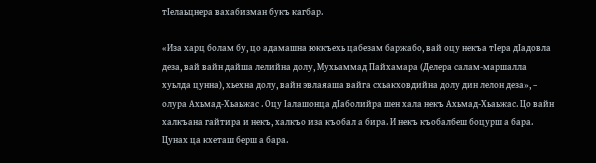тIелаьцнера вахабизман букъ кагбар.

«Иза харц болам бу, цо адамашна юккъехь цабезам баржабо, вай оцу некъа тIера дIадовла деза, вай вайн дайша лелийна долу, Мухьаммад Пайхамара (Делера салам-маршалла хуьлда цунна), хьехна долу, вайн эвлаяаша вайга схьакховдийна долу дин лелон деза», – олура Ахьмад-Хьаьжас . Оцу Iалашонца дIаболийра шен хала некъ Ахьмад-Хьаьжас. Цо вайн халкъана гайтира и некъ, халкъо иза къобал а бира. И некъ къобалбеш боцурш а бара. Цунах ца кхеташ берш а бара.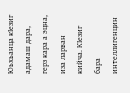Юьхьанца кIезиг адамаш дара, герз кара а эцна, иза ларван кийча. КIезиг бара интеллигенцин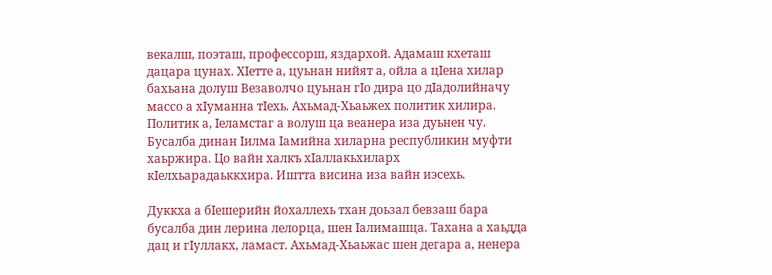векалш, поэташ, профессорш, яздархой. Адамаш кхеташ дацара цунах. ХIетте а, цуьнан нийят а, ойла а цIена хилар бахьана долуш Везаволчо цуьнан гIо дира цо дIадолийначу массо а хIуманна тIехь. Ахьмад-Хьаьжех политик хилира. Политик а, Iеламстаг а волуш ца веанера иза дуьнен чу. Бусалба динан Iилма Iамийна хиларна республикин муфти хаьржира. Цо вайн халкъ хIаллакьхиларх кIелхьарадаьккхира. Иштта висина иза вайн иэсехь.

Дуккха а бIешерийн йохаллехь тхан доьзал бевзаш бара бусалба дин лерина лелорца, шен Iалимашца. Тахана а хаьдда дац и гIуллакх, ламаст. Ахьмад-Хьаьжас шен дегара а, ненера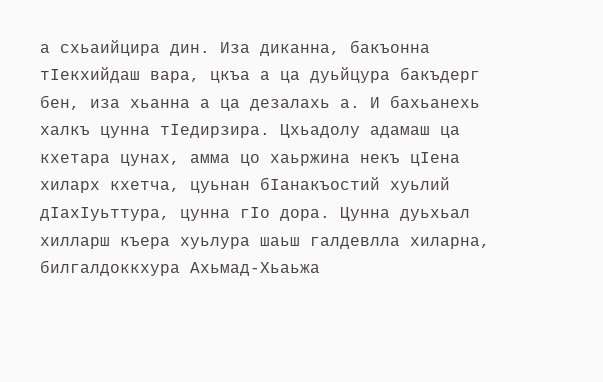а схьаийцира дин. Иза диканна, бакъонна тIекхийдаш вара, цкъа а ца дуьйцура бакъдерг бен, иза хьанна а ца дезалахь а. И бахьанехь халкъ цунна тIедирзира. Цхьадолу адамаш ца кхетара цунах, амма цо хаьржина некъ цIена хиларх кхетча, цуьнан бIанакъостий хуьлий дIахIуьттура, цунна гIо дора. Цунна дуьхьал хилларш къера хуьлура шаьш галдевлла хиларна, билгалдоккхура Ахьмад-Хьаьжа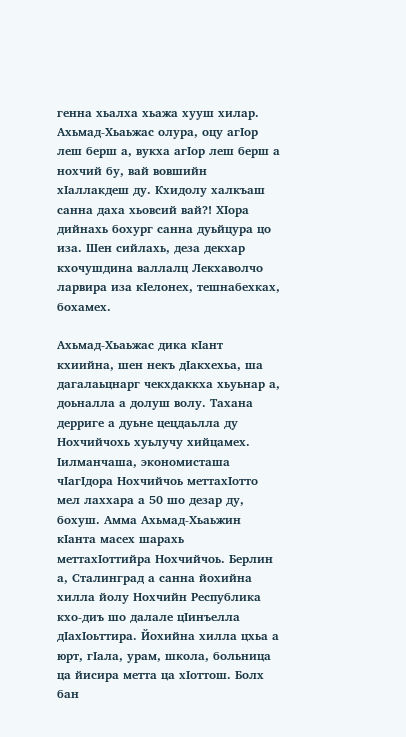генна хьалха хьажа хууш хилар. Ахьмад-Хьаьжас олура, оцу агIор леш берш а, вукха агIор леш берш а нохчий бу, вай вовшийн хIаллакдеш ду. Кхидолу халкъаш санна даха хьовсий вай?! ХIора дийнахь бохург санна дуьйцура цо иза. Шен сийлахь, деза декхар кхочушдина валлалц Лекхаволчо ларвира иза кIелонех, тешнабехках, бохамех.

Ахьмад-Хьаьжас дика кIант кхиийна, шен некъ дIакхехьа, ша дагалаьцнарг чекхдаккха хьуьнар а, доьналла а долуш волу. Тахана дерриге а дуьне цецдаьлла ду Нохчийчохь хуьлучу хийцамех. Iилманчаша, экономисташа чIагIдора Нохчийчоь меттахIотто мел лаххара а 50 шо дезар ду, бохуш. Амма Ахьмад-Хьаьжин кIанта масех шарахь меттахIоттийра Нохчийчоь. Берлин а, Сталинград а санна йохийна хилла йолу Нохчийн Республика кхо-диъ шо далале цIинъелла дIахIоьттира. Йохийна хилла цхьа а юрт, гIала, урам, школа, больница ца йисира метта ца хIоттош. Болх бан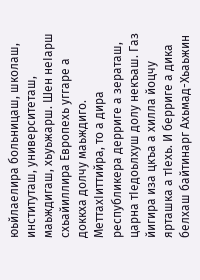юьйлаелира больницаш, школаш, институташ, университеташ, маьждигаш, хьуьжарш. Шен неIарш схьайиллира Европехь уггаре а доккха долчу маьждиго. МеттахIиттийра, то а дира республикера дерриге а зераташ, царна тIедоьлхуш долу некъаш. Газ йигира иза цкъа а хилла йоцчу ярташка а тIехь. И берриге а дика белхаш байтинарг Ахьмад-Хьаьжин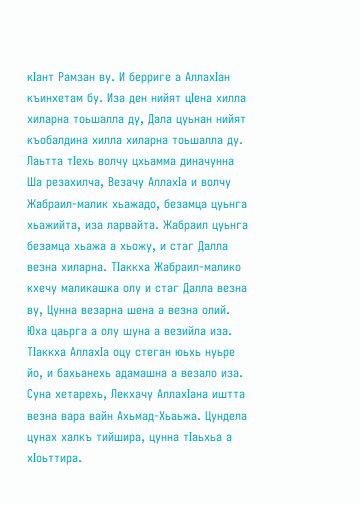кIант Рамзан ву. И берриге а АллахIан къинхетам бу. Иза ден нийят цIена хилла хиларна тоьшалла ду, Дала цуьнан нийят къобалдина хилла хиларна тоьшалла ду. Лаьтта тIехь волчу цхьамма диначунна Ша резахилча, Везачу АллахIа и волчу Жабраил-малик хьажадо, безамца цуьнга хьажийта, иза ларвайта. Жабраил цуьнга безамца хьажа а хьожу, и стаг Далла везна хиларна. ТIаккха Жабраил-малико кхечу маликашка олу и стаг Далла везна ву, Цунна везарна шена а везна олий. Юха цаьрга а олу шуна а везийла иза. ТIаккха АллахIа оцу стеган юьхь нуьре йо, и бахьанехь адамашна а везало иза. Суна хетарехь, Лекхачу АллахIана иштта везна вара вайн Ахьмад-Хьаьжа. Цундела цунах халкъ тийшира, цунна тIаьхьа а хIоьттира.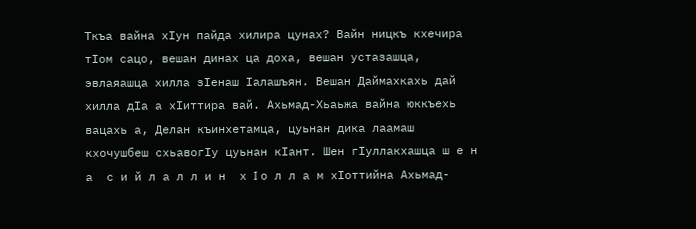Ткъа вайна хIун пайда хилира цунах? Вайн ницкъ кхечира тIом сацо, вешан динах ца доха, вешан устазашца, эвлаяашца хилла зIенаш Iалашъян. Вешан Даймахкахь дай хилла дIа а хIиттира вай. Ахьмад-Хьаьжа вайна юккъехь вацахь а, Делан къинхетамца, цуьнан дика лаамаш кхочушбеш схьавогIу цуьнан кIант. Шен гIуллакхашца ш е н а  с и й л а л л и н  х I о л л а м хIоттийна Ахьмад-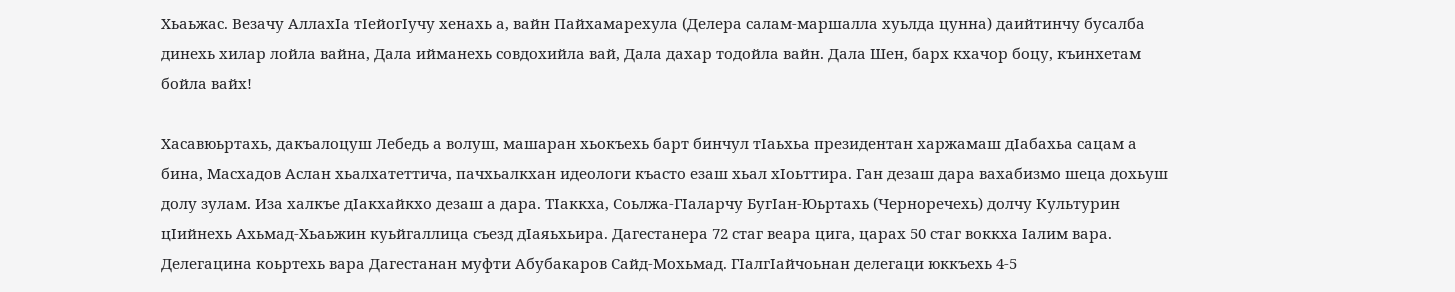Хьаьжас. Везачу АллахIа тIейогIучу хенахь а, вайн Пайхамарехула (Делера салам-маршалла хуьлда цунна) даийтинчу бусалба динехь хилар лойла вайна, Дала ийманехь совдохийла вай, Дала дахар тодойла вайн. Дала Шен, барх кхачор боцу, къинхетам бойла вайх!

Хасавюьртахь, дакъалоцуш Лебедь а волуш, машаран хьокъехь барт бинчул тIаьхьа президентан харжамаш дIабахьа сацам а бина, Масхадов Аслан хьалхатеттича, пачхьалкхан идеологи къасто езаш хьал хIоьттира. Ган дезаш дара вахабизмо шеца дохьуш долу зулам. Иза халкъе дIакхайкхо дезаш а дара. ТIаккха, Соьлжа-ГIаларчу БугIан-Юьртахь (Черноречехь) долчу Культурин цIийнехь Ахьмад-Хьаьжин куьйгаллица съезд дIаяьхьира. Дагестанера 72 стаг веара цига, царах 50 стаг воккха Iалим вара. Делегацина коьртехь вара Дагестанан муфти Абубакаров Сайд-Мохьмад. ГIалгIайчоьнан делегаци юккъехь 4-5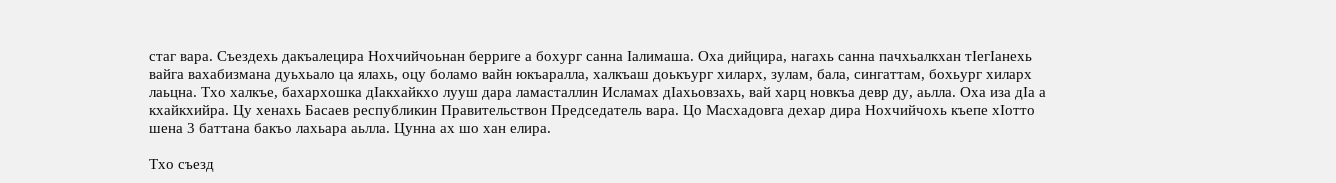стаг вара. Съездехь дакъалецира Нохчийчоьнан берриге а бохург санна Iалимаша. Оха дийцира, нагахь санна пачхьалкхан тIегIанехь вайга вахабизмана дуьхьало ца ялахь, оцу боламо вайн юкъаралла, халкъаш доькъург хиларх, зулам, бала, сингаттам, бохьург хиларх лаьцна. Тхо халкъе, бахархошка дIакхайкхо лууш дара ламасталлин Исламах дIахьовзахь, вай харц новкъа девр ду, аьлла. Оха иза дIа а кхайкхийра. Цу хенахь Басаев республикин Правительствон Председатель вара. Цо Масхадовга дехар дира Нохчийчохь къепе хIотто шена 3 баттана бакъо лахьара аьлла. Цунна ах шо хан елира.

Тхо съезд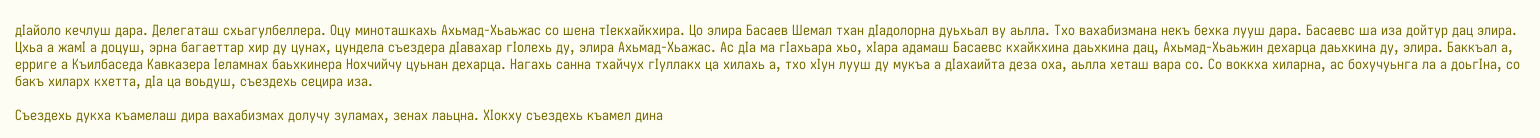дIайоло кечлуш дара. Делегаташ схьагулбеллера. Оцу миноташкахь Ахьмад-Хьаьжас со шена тIекхайкхира. Цо элира Басаев Шемал тхан дIадолорна дуьхьал ву аьлла. Тхо вахабизмана некъ бехка лууш дара. Басаевс ша иза дойтур дац элира. Цхьа а жамI а доцуш, эрна багаеттар хир ду цунах, цундела съездера дIавахар гIолехь ду, элира Ахьмад-Хьажас. Ас дIа ма гIахьара хьо, хIара адамаш Басаевс кхайкхина даьхкина дац, Ахьмад-Хьаьжин дехарца даьхкина ду, элира. Баккъал а, ерриге а Къилбаседа Кавказера Iеламнах баьхкинера Нохчийчу цуьнан дехарца. Нагахь санна тхайчух гIуллакх ца хилахь а, тхо хIун лууш ду мукъа а дIахаийта деза оха, аьлла хеташ вара со. Со воккха хиларна, ас бохучуьнга ла а доьгIна, со бакъ хиларх кхетта, дIа ца воьдуш, съездехь сецира иза.

Съездехь дукха къамелаш дира вахабизмах долучу зуламах, зенах лаьцна. ХIокху съездехь къамел дина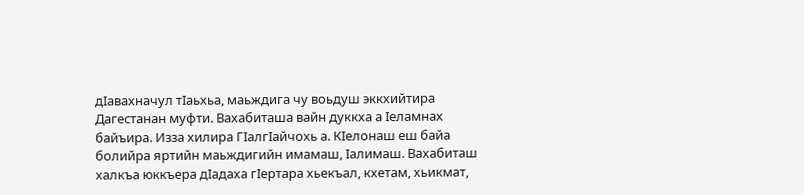дIавахначул тIаьхьа, маьждига чу воьдуш эккхийтира Дагестанан муфти. Вахабиташа вайн дуккха а Iеламнах байъира. Изза хилира ГIалгIайчохь а. КIелонаш еш байа болийра яртийн маьждигийн имамаш, Iалимаш. Вахабиташ халкъа юккъера дIадаха гIертара хьекъал, кхетам, хьикмат,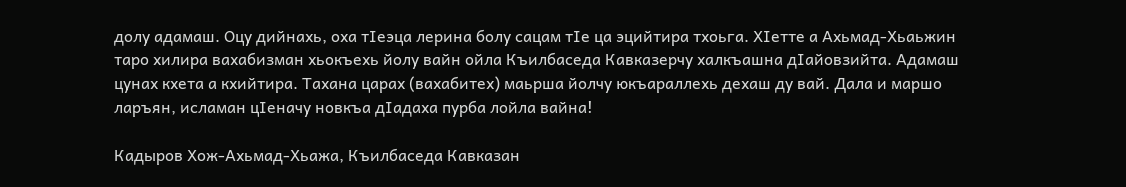долу адамаш. Оцу дийнахь, оха тIеэца лерина болу сацам тIе ца эцийтира тхоьга. ХIетте а Ахьмад-Хьаьжин таро хилира вахабизман хьокъехь йолу вайн ойла Къилбаседа Кавказерчу халкъашна дIайовзийта. Адамаш цунах кхета а кхийтира. Тахана царах (вахабитех) маьрша йолчу юкъараллехь дехаш ду вай. Дала и маршо ларъян, исламан цIеначу новкъа дIадаха пурба лойла вайна!

Кадыров Хож-Ахьмад-Хьажа, Къилбаседа Кавказан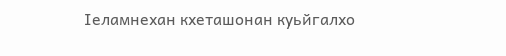Iеламнехан кхеташонан куьйгалхо